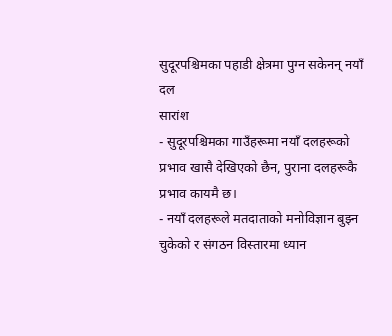सुदूरपश्चिमका पहाडी क्षेत्रमा पुग्न सकेनन् नयाँ दल
सारांश
- सुदूरपश्चिमका गाउँहरूमा नयाँ दलहरूको प्रभाव खासै देखिएको छैन, पुराना दलहरूकै प्रभाव कायमै छ।
- नयाँ दलहरूले मतदाताको मनोविज्ञान बुझ्न चुकेको र संगठन विस्तारमा ध्यान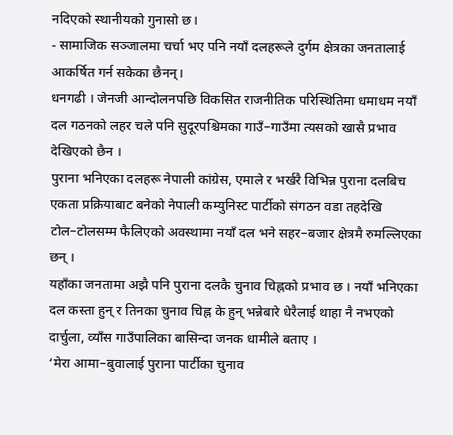नदिएको स्थानीयको गुनासो छ।
- सामाजिक सञ्जालमा चर्चा भए पनि नयाँ दलहरूले दुर्गम क्षेत्रका जनतालाई आकर्षित गर्न सकेका छैनन्।
धनगढी । जेनजी आन्दोलनपछि विकसित राजनीतिक परिस्थितिमा धमाधम नयाँ दल गठनको लहर चले पनि सुदूरपश्चिमका गाउँ–गाउँमा त्यसको खासै प्रभाव देखिएको छैन ।
पुराना भनिएका दलहरू नेपाली कांग्रेस, एमाले र भर्खरै विभिन्न पुराना दलबिच एकता प्रक्रियाबाट बनेको नेपाली कम्युनिस्ट पार्टीको संगठन वडा तहदेखि टोल–टोलसम्म फैलिएको अवस्थामा नयाँ दल भने सहर–बजार क्षेत्रमै रुमल्लिएका छन् ।
यहाँका जनतामा अझै पनि पुराना दलकै चुनाव चिह्नको प्रभाव छ । नयाँ भनिएका दल कस्ता हुन् र तिनका चुनाव चिह्न के हुन् भन्नेबारे धेरैलाई थाहा नै नभएको दार्चुला, व्याँस गाउँपालिका बासिन्दा जनक धामीले बताए ।
‘मेरा आमा–बुवालाई पुराना पार्टीका चुनाव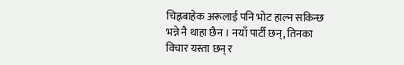चिह्नबाहेक अरूलाई पनि भोट हाल्न सकिन्छ भन्ने नै थाहा छैन । नयाँ पार्टी छन्, तिनका विचार यस्ता छन् र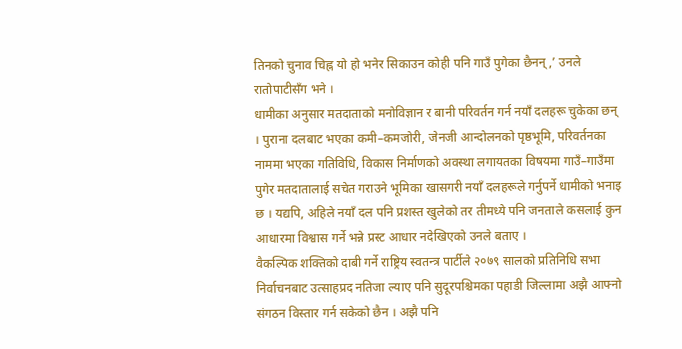तिनको चुनाव चिह्न यो हो भनेर सिकाउन कोही पनि गाउँ पुगेका छैनन्,’ उनले रातोपाटीसँग भने ।
धामीका अनुसार मतदाताको मनोविज्ञान र बानी परिवर्तन गर्न नयाँ दलहरू चुकेका छन् । पुराना दलबाट भएका कमी–कमजोरी, जेनजी आन्दोलनको पृष्ठभूमि, परिवर्तनका नाममा भएका गतिविधि, विकास निर्माणको अवस्था लगायतका विषयमा गाउँ–गाउँमा पुगेर मतदातालाई सचेत गराउने भूमिका खासगरी नयाँ दलहरूले गर्नुपर्ने धामीको भनाइ छ । यद्यपि, अहिले नयाँ दल पनि प्रशस्त खुलेको तर तीमध्ये पनि जनताले कसलाई कुन आधारमा विश्वास गर्ने भन्ने प्रस्ट आधार नदेखिएको उनले बताए ।
वैकल्पिक शक्तिको दाबी गर्ने राष्ट्रिय स्वतन्त्र पार्टीले २०७९ सालको प्रतिनिधि सभा निर्वाचनबाट उत्साहप्रद नतिजा ल्याए पनि सुदूरपश्चिमका पहाडी जिल्लामा अझै आफ्नो संगठन विस्तार गर्न सकेको छैन । अझै पनि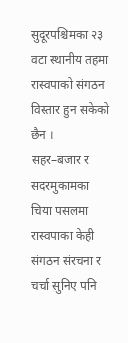सुदूरपश्चिमका २३ वटा स्थानीय तहमा रास्वपाको संगठन विस्तार हुन सकेको छैन ।
सहर–बजार र सदरमुकामका चिया पसलमा रास्वपाका केही संगठन संरचना र चर्चा सुनिए पनि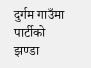दुर्गम गाउँमा पार्टीको झण्डा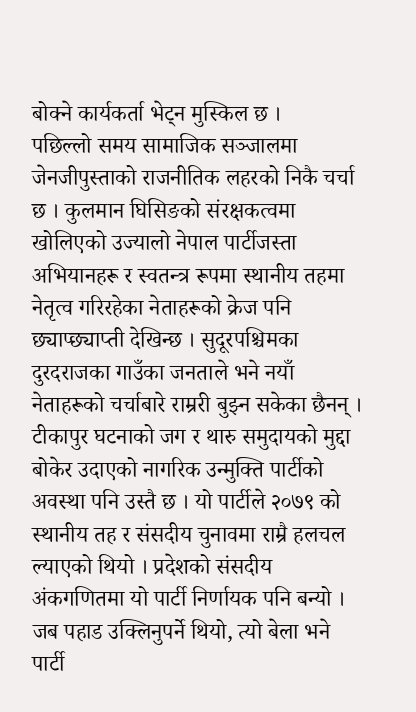बोक्ने कार्यकर्ता भेट्न मुस्किल छ ।
पछिल्लो समय सामाजिक सञ्जालमा जेनजीपुस्ताको राजनीतिक लहरको निकै चर्चा छ । कुलमान घिसिङको संरक्षकत्वमा खोलिएको उज्यालो नेपाल पार्टीजस्ता अभियानहरू र स्वतन्त्र रूपमा स्थानीय तहमा नेतृत्व गरिरहेका नेताहरूको क्रेज पनि छ्याप्छ्याप्ती देखिन्छ । सुदूरपश्चिमका दुरदराजका गाउँका जनताले भने नयाँ नेताहरूको चर्चाबारे राम्ररी बुझ्न सकेका छैनन् ।
टीकापुर घटनाको जग र थारु समुदायको मुद्दा बोकेर उदाएको नागरिक उन्मुक्ति पार्टीको अवस्था पनि उस्तै छ । यो पार्टीले २०७९ को स्थानीय तह र संसदीय चुनावमा राम्रै हलचल ल्याएको थियो । प्रदेशको संसदीय अंकगणितमा यो पार्टी निर्णायक पनि बन्यो । जब पहाड उक्लिनुपर्ने थियो, त्यो बेला भने पार्टी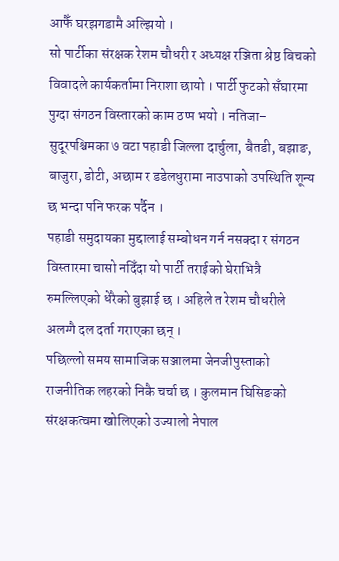आफैँ घरझगडामै अल्झियो ।
सो पार्टीका संरक्षक रेशम चौधरी र अध्यक्ष रञ्जिता श्रेष्ठ बिचको विवादले कार्यकर्तामा निराशा छायो । पार्टी फुटको सँघारमा पुग्दा संगठन विस्तारको काम ठप्प भयो । नतिजा– सुदूरपश्चिमका ७ वटा पहाडी जिल्ला दार्चुला, बैतडी, बझाङ, बाजुरा, डोटी, अछाम र डडेलधुरामा नाउपाको उपस्थिति शून्य छ भन्दा पनि फरक पर्दैन ।
पहाडी समुदायका मुद्दालाई सम्बोधन गर्न नसक्दा र संगठन विस्तारमा चासो नदिँदा यो पार्टी तराईको घेराभित्रै रुमल्लिएको धेरैको बुझाई छ । अहिले त रेशम चौधरीले अलग्गै दल दर्ता गराएका छन् ।
पछिल्लो समय सामाजिक सञ्जालमा जेनजीपुस्ताको राजनीतिक लहरको निकै चर्चा छ । कुलमान घिसिङको संरक्षकत्वमा खोलिएको उज्यालो नेपाल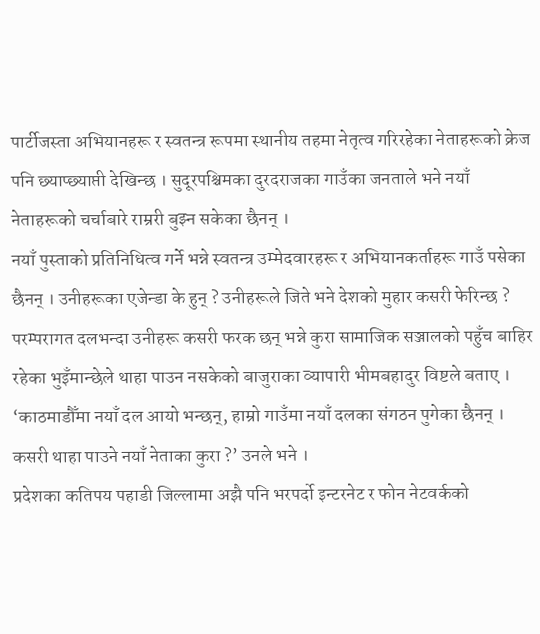पार्टीजस्ता अभियानहरू र स्वतन्त्र रूपमा स्थानीय तहमा नेतृत्व गरिरहेका नेताहरूको क्रेज पनि छ्याप्छ्याप्ती देखिन्छ । सुदूरपश्चिमका दुरदराजका गाउँका जनताले भने नयाँ नेताहरूको चर्चाबारे राम्ररी बुझ्न सकेका छैनन् ।
नयाँ पुस्ताको प्रतिनिधित्व गर्ने भन्ने स्वतन्त्र उम्मेदवारहरू र अभियानकर्ताहरू गाउँ पसेका छैनन् । उनीहरूका एजेन्डा के हुन् ? उनीहरूले जिते भने देशको मुहार कसरी फेरिन्छ ? परम्परागत दलभन्दा उनीहरू कसरी फरक छन् भन्ने कुरा सामाजिक सञ्जालको पहुँच बाहिर रहेका भुइँमान्छेले थाहा पाउन नसकेको बाजुराका व्यापारी भीमबहादुर विष्टले बताए ।
‘काठमाडौँमा नयाँ दल आयो भन्छन्, हाम्रो गाउँमा नयाँ दलका संगठन पुगेका छैनन् । कसरी थाहा पाउने नयाँ नेताका कुरा ?’ उनले भने ।
प्रदेशका कतिपय पहाडी जिल्लामा अझै पनि भरपर्दो इन्टरनेट र फोन नेटवर्कको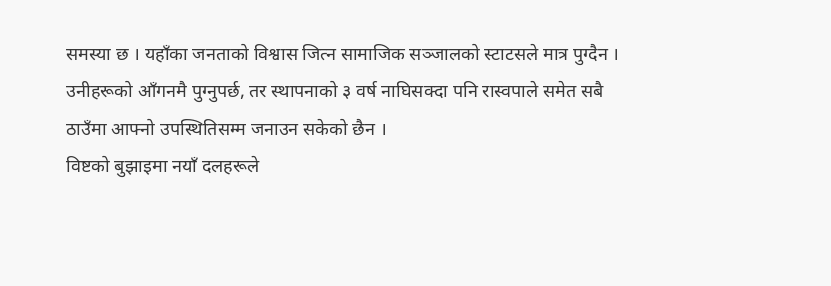समस्या छ । यहाँका जनताको विश्वास जित्न सामाजिक सञ्जालको स्टाटसले मात्र पुग्दैन । उनीहरूको आँगनमै पुग्नुपर्छ, तर स्थापनाको ३ वर्ष नाघिसक्दा पनि रास्वपाले समेत सबै ठाउँमा आफ्नो उपस्थितिसम्म जनाउन सकेको छैन ।
विष्टको बुझाइमा नयाँ दलहरूले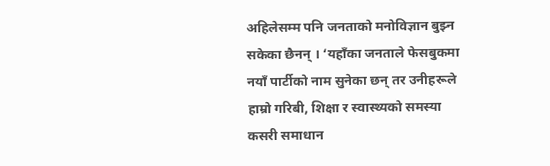अहिलेसम्म पनि जनताको मनोविज्ञान बुझ्न सकेका छैनन् । ‘यहाँका जनताले फेसबुकमा नयाँ पार्टीको नाम सुनेका छन् तर उनीहरूले हाम्रो गरिबी, शिक्षा र स्वास्थ्यको समस्या कसरी समाधान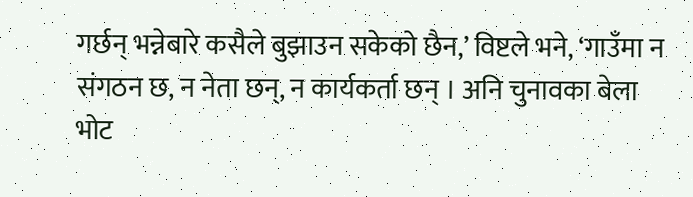गर्छन् भन्नेबारे कसैले बुझाउन सकेको छैन,’ विष्टले भने, ‘गाउँमा न संगठन छ, न नेता छन्, न कार्यकर्ता छन् । अनि चुनावका बेला भोट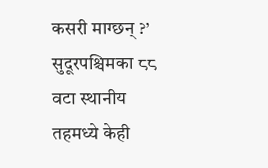कसरी माग्छन् ?’
सुदूरपश्चिमका ८८ वटा स्थानीय तहमध्ये केही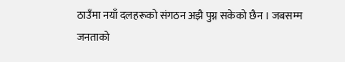ठाउँमा नयाँ दलहरूको संगठन अझै पुग्न सकेको छैन । जबसम्म जनताको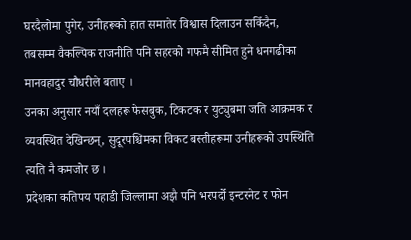घरदैलोमा पुगेर, उनीहरूको हात समातेर विश्वास दिलाउन सकिँदैन, तबसम्म वैकल्पिक राजनीति पनि सहरको गफमै सीमित हुने धनगढीका मानवहादुर चौधरीले बताए ।
उनका अनुसार नयाँ दलहरू फेसबुक, टिकटक र युट्युबमा जति आक्रमक र व्यवस्थित देखिन्छन्, सुदूरपश्चिमका विकट बस्तीहरूमा उनीहरूको उपस्थिति त्यति नै कमजोर छ ।
प्रदेशका कतिपय पहाडी जिल्लामा अझै पनि भरपर्दो इन्टरनेट र फोन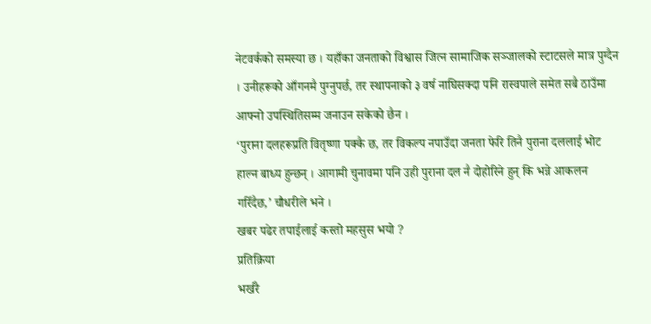नेटवर्कको समस्या छ । यहाँका जनताको विश्वास जित्न सामाजिक सञ्जालको स्टाटसले मात्र पुग्दैन । उनीहरूको आँगनमै पुग्नुपर्छ, तर स्थापनाको ३ वर्ष नाघिसक्दा पनि रास्वपाले समेत सबै ठाउँमा आफ्नो उपस्थितिसम्म जनाउन सकेको छैन ।
‘पुराना दलहरूप्रति वितृष्णा पक्कै छ, तर विकल्प नपाउँदा जनता फेरि तिनै पुराना दललाई भोट हाल्न बाध्य हुन्छन् । आगामी चुनावमा पनि उही पुराना दल नै दोहोरिने हुन् कि भन्ने आकलन गरिँदैछ,’ चौधरीले भने ।
खबर पढेर तपाईलाई कस्तो महसुस भयो ?
प्रतिक्रिया
भर्खरै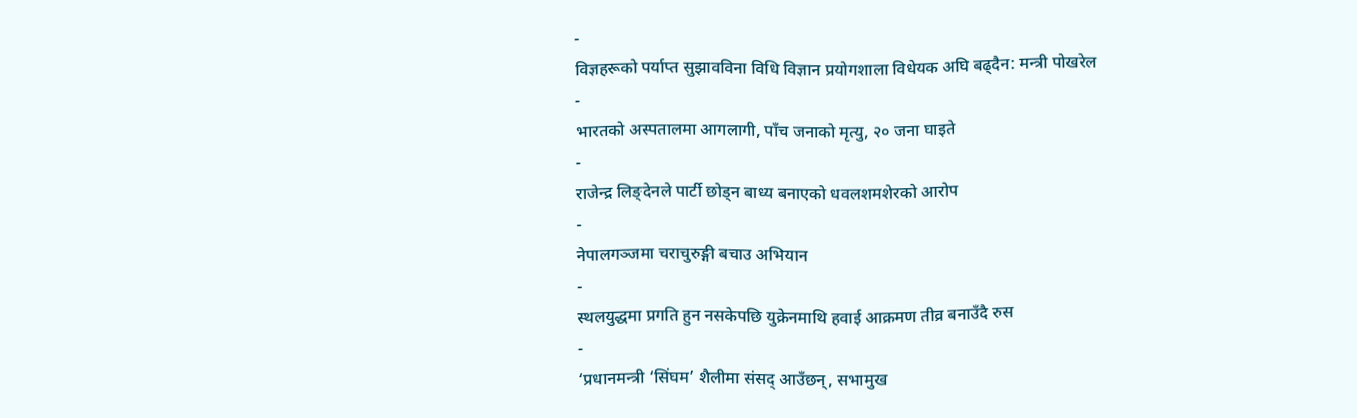-
विज्ञहरूको पर्याप्त सुझावविना विधि विज्ञान प्रयोगशाला विधेयक अघि बढ्दैन: मन्त्री पोखरेल
-
भारतको अस्पतालमा आगलागी, पाँच जनाको मृत्यु, २० जना घाइते
-
राजेन्द्र लिङ्देनले पार्टी छोड्न बाध्य बनाएको धवलशमशेरको आरोप
-
नेपालगञ्जमा चराचुरुङ्गी बचाउ अभियान
-
स्थलयुद्धमा प्रगति हुन नसकेपछि युक्रेनमाथि हवाई आक्रमण तीव्र बनाउँदै रुस
-
‘प्रधानमन्त्री ‘सिंघम’ शैलीमा संसद् आउँछन्, सभामुख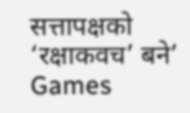सत्तापक्षको ‘रक्षाकवच’ बने’
Games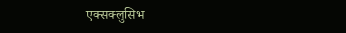एक्सक्लुसिभ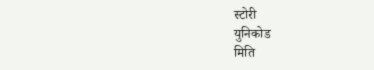स्टोरी
युनिकोड
मिति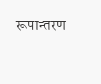रूपान्तरण